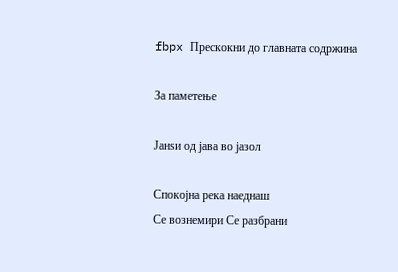fbpx Прескокни до главната содржина

За паметење

Јанѕи од јава во јазол

Спокојна река наеднаш
Се вознемири Се разбрани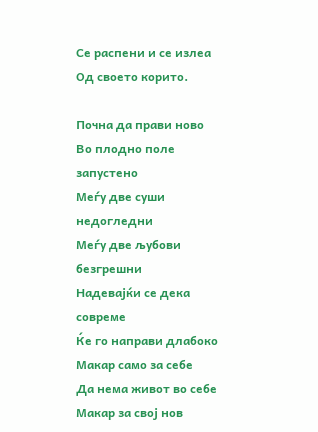Се распени и се излеа
Од своето корито.

Почна да прави ново
Во плодно поле запустено
Меѓу две суши недогледни
Меѓу две љубови безгрешни
Надевајќи се дека совреме
Ќе го направи длабоко
Макар само за себе
Да нема живот во себе
Макар за свој нов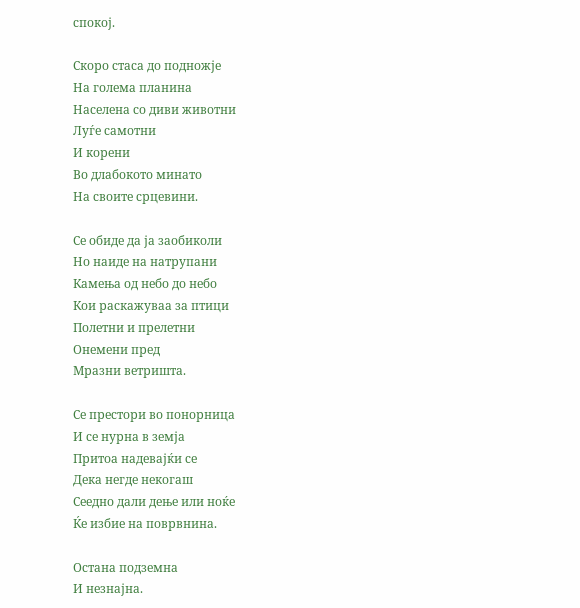спокој.

Скоро стаса до подножје
На голема планина
Населена со диви животни
Луѓе самотни
И корени
Во длабокото минато
На своите срцевини.

Се обиде да ја заобиколи
Но наиде на натрупани
Камења од небо до небо
Кои раскажуваа за птици
Полетни и прелетни
Онемени пред
Мразни ветришта.

Се престори во понорница
И се нурна в земја
Притоа надевајќи се
Дека негде некогаш
Сеедно дали дење или ноќе
Ќе избие на поврвнина.

Остана подземна
И незнајна.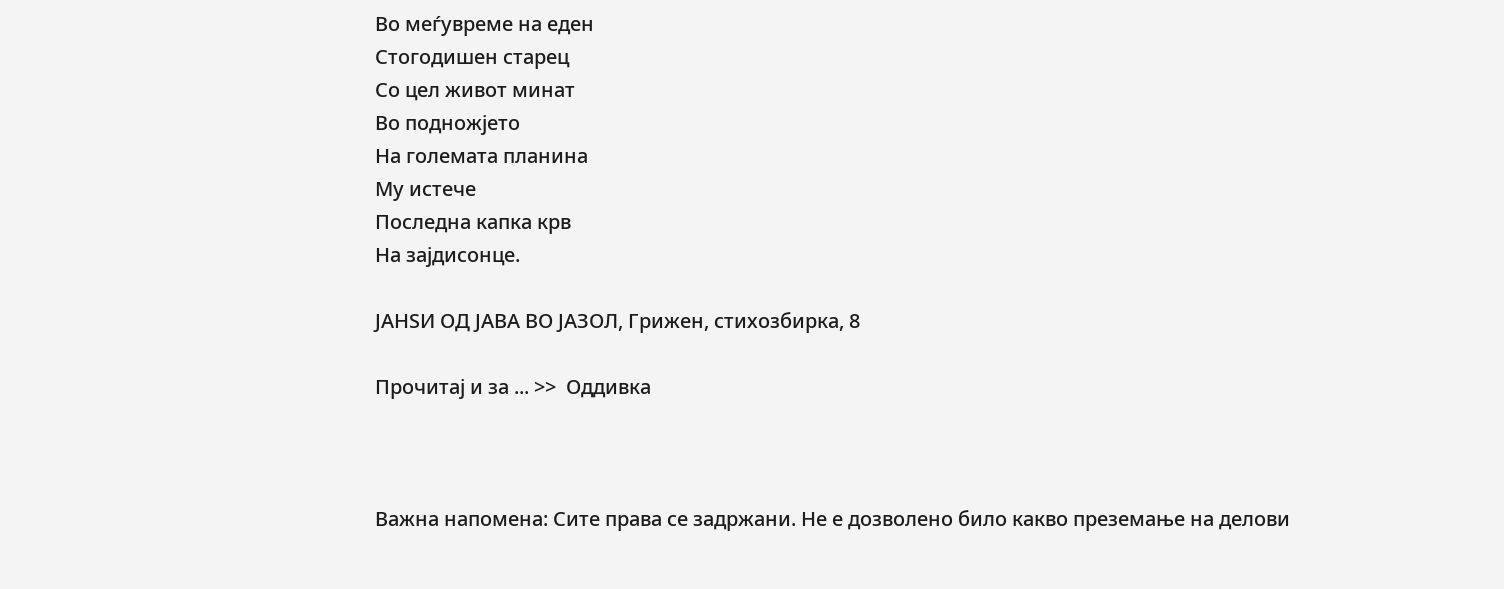Во меѓувреме на еден
Стогодишен старец
Со цел живот минат
Во подножјето
На големата планина
Му истече
Последна капка крв
На зајдисонце.

ЈАНЅИ ОД ЈАВА ВО ЈАЗОЛ, Грижен, стихозбирка, 8

Прочитај и за ... >>  Оддивка



Важна напомена: Сите права се задржани. Не е дозволено било какво преземање на делови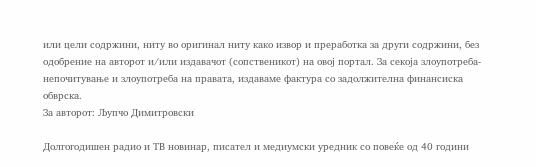или цели содржини, ниту во оригинал ниту како извор и преработка за други содржини, без одобрение на авторот и/или издавачот (сопственикот) на овој портал. За секоја злоупотреба-непочитување и злоупотреба на правата, издаваме фактура со задолжителна финансиска обврска.
За авторот: Љупчо Димитровски

Долгогодишен радио и ТВ новинар, писател и медиумски уредник со повеќе од 40 години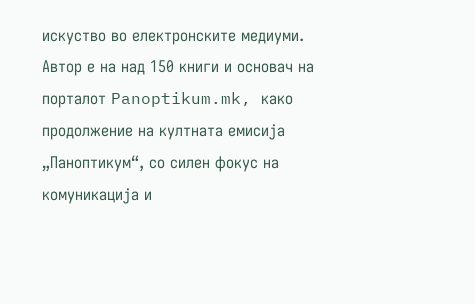искуство во електронските медиуми. Автор е на над 150 книги и основач на порталот Panoptikum.mk, како продолжение на култната емисија „Паноптикум“, со силен фокус на комуникација и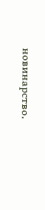новинарство.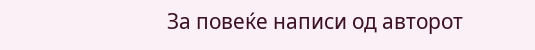За повеќе написи од авторот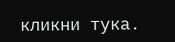кликни тука.